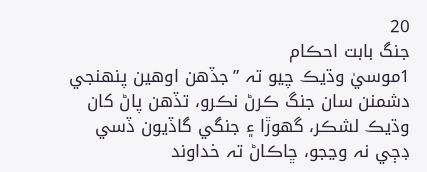20
جنگ بابت احڪام
1موسيٰ وڌيڪ چيو تہ ”جڏهن اوهين پنهنجي دشمنن سان جنگ ڪرڻ نڪرو، تڏهن پاڻ کان وڌيڪ لشڪر، گھوڙا ۽ جنگي گاڏيون ڏسي ڊڄي نہ وڃجو، ڇاڪاڻ تہ خداوند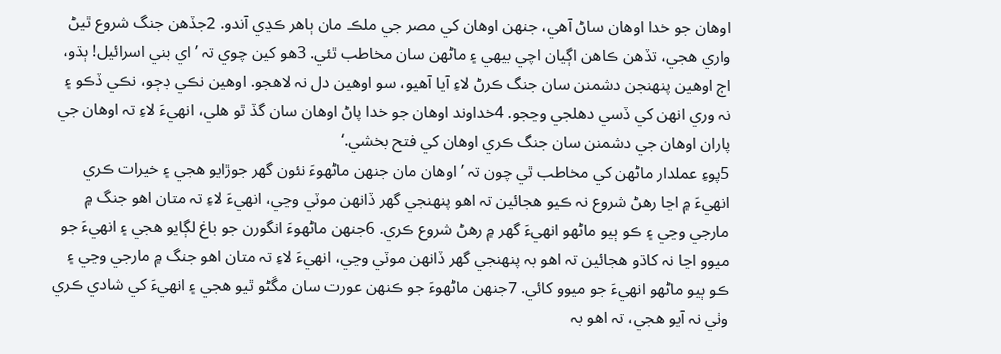اوهان جو خدا اوهان ساڻ آهي، جنهن اوهان کي مصر جي ملڪ مان ٻاهر ڪڍي آندو. 2جڏهن جنگ شروع ٿيڻ واري هجي، تڏهن ڪاهن اڳيان اچي بيهي ۽ ماڻهن سان مخاطب ٿئي. 3هو کين چوي تہ ’اي بني اسرائيل! ٻڌو، اڄ اوهين پنهنجن دشمنن سان جنگ ڪرڻ لاءِ آيا آهيو، سو اوهين دل نہ لاهجو. اوهين نڪي ڊڄو، نڪي ڏڪو ۽ نہ وري انهن کي ڏسي دهلجي وڃجو. 4خداوند اوهان جو خدا پاڻ اوهان سان گڏ ٿو هلي، انهيءَ لاءِ تہ اوهان جي پاران اوهان جي دشمنن سان جنگ ڪري اوهان کي فتح بخشي.‘
5پوءِ عملدار ماڻهن کي مخاطب ٿي چون تہ ’اوهان مان جنهن ماڻهوءَ نئون گھر جوڙايو هجي ۽ خيرات ڪري انهيءَ ۾ اڃا رهڻ شروع نہ ڪيو هجائين تہ اهو پنهنجي گھر ڏانهن موٽي وڃي، انهيءَ لاءِ تہ متان اهو جنگ ۾ مارجي وڃي ۽ ڪو ٻيو ماڻهو انهيءَ گھر ۾ رهڻ شروع ڪري. 6جنهن ماڻهوءَ انگورن جو باغ لڳايو هجي ۽ انهيءَ جو ميوو اڃا نہ کاڌو هجائين تہ اهو بہ پنهنجي گھر ڏانهن موٽي وڃي، انهيءَ لاءِ تہ متان اهو جنگ ۾ مارجي وڃي ۽ ڪو ٻيو ماڻهو انهيءَ جو ميوو کائي. 7جنهن ماڻهوءَ جو ڪنهن عورت سان مڱڻو ٿيو هجي ۽ انهيءَ کي شادي ڪري وٺي نہ آيو هجي، تہ اهو بہ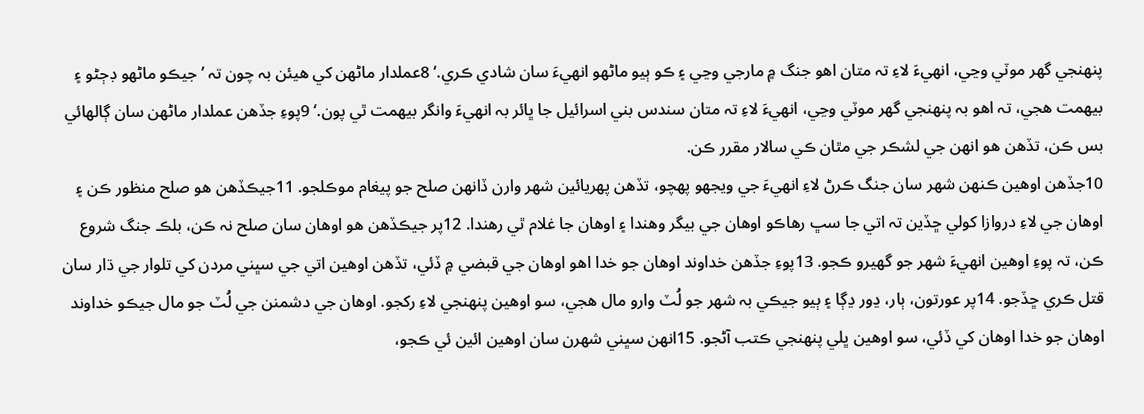پنهنجي گھر موٽي وڃي، انهيءَ لاءِ تہ متان اهو جنگ ۾ مارجي وڃي ۽ ڪو ٻيو ماڻهو انهيءَ سان شادي ڪري.‘ 8عملدار ماڻهن کي هيئن بہ چون تہ ’جيڪو ماڻهو ڊڄڻو ۽ بيهمت هجي، تہ اهو بہ پنهنجي گھر موٽي وڃي، انهيءَ لاءِ تہ متان سندس بني اسرائيل جا ڀائر بہ انهيءَ وانگر بيهمت ٿي پون.‘ 9پوءِ جڏهن عملدار ماڻهن سان ڳالهائي بس ڪن، تڏهن هو انهن جي لشڪر جي مٿان ڪي سالار مقرر ڪن.
10جڏهن اوهين ڪنهن شهر سان جنگ ڪرڻ لاءِ انهيءَ جي ويجھو پهچو، تڏهن پهريائين شهر وارن ڏانهن صلح جو پيغام موڪلجو. 11جيڪڏهن هو صلح منظور ڪن ۽ اوهان جي لاءِ دروازا کولي ڇڏين تہ اتي جا سڀ رهاڪو اوهان جي بيگر وهندا ۽ اوهان جا غلام ٿي رهندا. 12پر جيڪڏهن هو اوهان سان صلح نہ ڪن، بلڪ جنگ شروع ڪن، تہ پوءِ اوهين انهيءَ شهر جو گھيرو ڪجو. 13پوءِ جڏهن خداوند اوهان جو خدا اهو اوهان جي قبضي ۾ ڏئي، تڏهن اوهين اتي جي سڀني مردن کي تلوار جي ڌار سان قتل ڪري ڇڏجو. 14پر عورتون، ٻار، ڍور ڍڳا ۽ ٻيو جيڪي بہ شهر جو لُٽ وارو مال هجي، سو اوهين پنهنجي لاءِ رکجو. اوهان جي دشمنن جي لُٽ جو مال جيڪو خداوند اوهان جو خدا اوهان کي ڏئي، سو اوهين ڀلي پنهنجي ڪتب آڻجو. 15انهن سڀني شهرن سان اوهين ائين ئي ڪجو،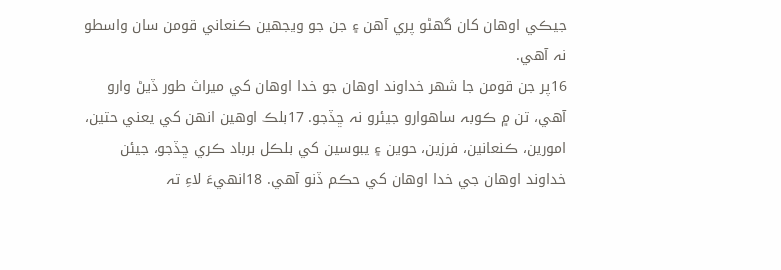جيڪي اوهان کان گھڻو پري آهن ۽ جن جو ويجھين ڪنعاني قومن سان واسطو نہ آهي.
16پر جن قومن جا شهر خداوند اوهان جو خدا اوهان کي ميراث طور ڏيڻ وارو آهي، تن ۾ ڪوبہ ساهوارو جيئرو نہ ڇڏجو. 17بلڪ اوهين انهن کي يعني حتين، امورين، ڪنعانين، فرزين، حوين ۽ يبوسين کي بلڪل برباد ڪري ڇڏجو، جيئن خداوند اوهان جي خدا اوهان کي حڪم ڏنو آهي. 18انهيءَ لاءِ تہ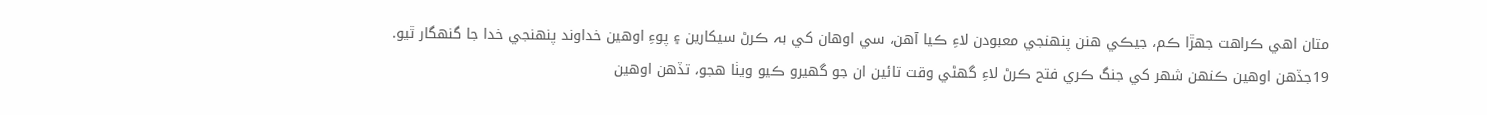متان اهي ڪراهت جهڙا ڪم، جيڪي هنن پنهنجي معبودن لاءِ ڪيا آهن، سي اوهان کي بہ ڪرڻ سيکارين ۽ پوءِ اوهين خداوند پنهنجي خدا جا گنهگار ٿيو.
19جڏهن اوهين ڪنهن شهر کي جنگ ڪري فتح ڪرڻ لاءِ گھڻي وقت تائين ان جو گھيرو ڪيو ويٺا هجو، تڏهن اوهين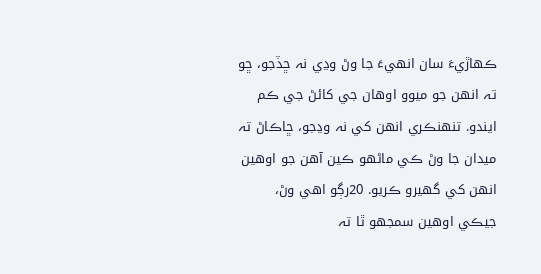ڪهاڙيءَ سان انهيءَ جا وڻ وڍي نہ ڇڏجو، ڇو تہ انهن جو ميوو اوهان جي کائڻ جي ڪم ايندو. تنهنڪري انهن کي نہ وڍجو، ڇاڪاڻ تہ ميدان جا وڻ ڪي ماڻهو ڪين آهن جو اوهين انهن کي گھيرو ڪريو. 20رڳو اهي وڻ، جيڪي اوهين سمجھو ٿا تہ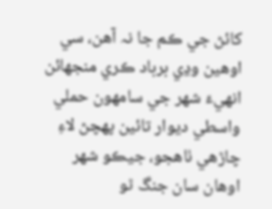کائڻ جي ڪم جا نہ آهن، سي اوهين وڍي برباد ڪري منجھائن انهيءَ شهر جي سامهون حملي واسطي ديوار تائين پهچڻ لاءِ چاڙهي ٺاهجو، جيڪو شهر اوهان سان جنگ ٿو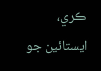ڪري، ايستائين جو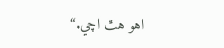اهو هٿ اچي.“